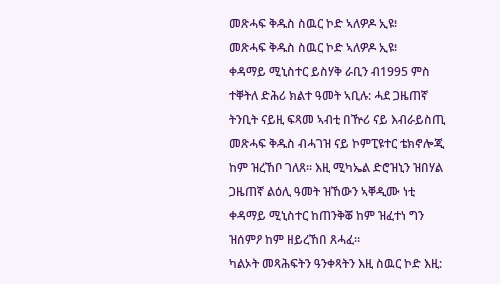መጽሓፍ ቅዱስ ስዉር ኮድ ኣለዎዶ ኢዩ፧
መጽሓፍ ቅዱስ ስዉር ኮድ ኣለዎዶ ኢዩ፧
ቀዳማይ ሚኒስተር ይስሃቅ ራቢን ብ1995 ምስ ተቐትለ ድሕሪ ክልተ ዓመት ኣቢሉ: ሓደ ጋዜጠኛ ትንቢት ናይዚ ፍጻመ ኣብቲ በዅሪ ናይ እብራይስጢ መጽሓፍ ቅዱስ ብሓገዝ ናይ ኮምፒዩተር ቴክኖሎጂ ከም ዝረኸቦ ገለጸ። እዚ ሚካኤል ድሮዝኒን ዝበሃል ጋዜጠኛ ልዕሊ ዓመት ዝኸውን ኣቐዲሙ ነቲ ቀዳማይ ሚኒስተር ከጠንቅቖ ከም ዝፈተነ ግን ዝሰምዖ ከም ዘይረኸበ ጸሓፈ።
ካልኦት መጻሕፍትን ዓንቀጻትን እዚ ስዉር ኮድ እዚ: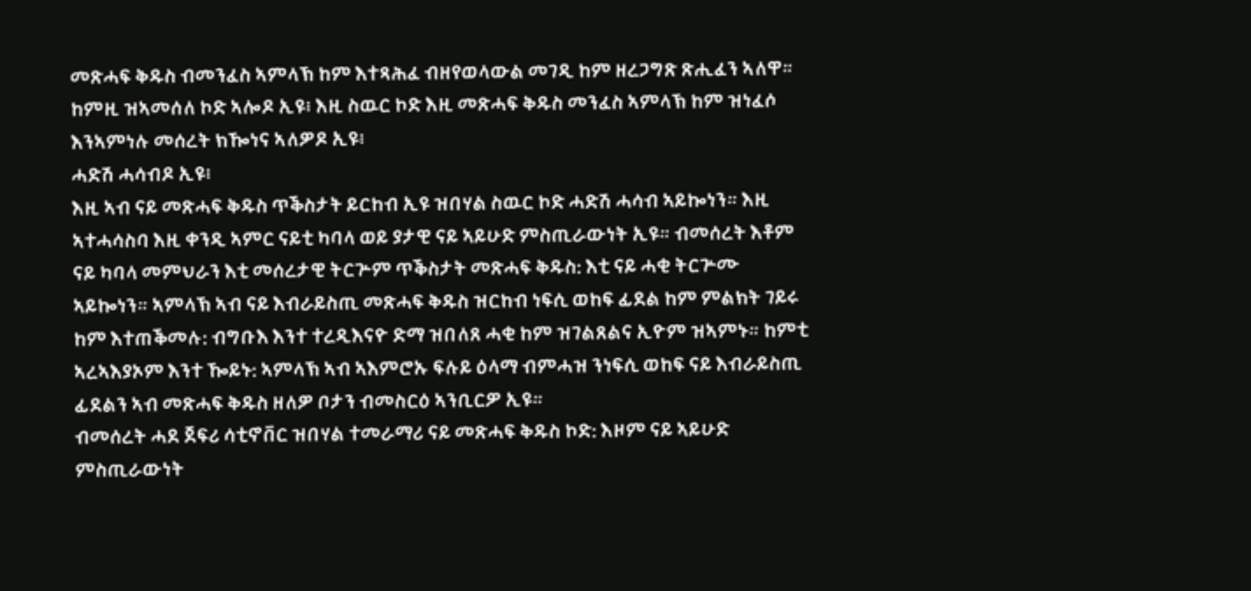መጽሓፍ ቅዱስ ብመንፈስ ኣምላኽ ከም እተጻሕፈ ብዘየወላውል መገዲ ከም ዘረጋግጽ ጽሒፈን ኣለዋ። ከምዚ ዝኣመሰለ ኮድ ኣሎዶ ኢዩ፧ እዚ ስዉር ኮድ እዚ መጽሓፍ ቅዱስ መንፈስ ኣምላኽ ከም ዝነፈሶ እንኣምነሉ መሰረት ክዀነና ኣለዎዶ ኢዩ፧
ሓድሽ ሓሳብዶ ኢዩ፧
እዚ ኣብ ናይ መጽሓፍ ቅዱስ ጥቕስታት ይርከብ ኢዩ ዝበሃል ስዉር ኮድ ሓድሽ ሓሳብ ኣይኰነን። እዚ ኣተሓሳስባ እዚ ቀንዲ ኣምር ናይቲ ካባላ ወይ ያታዊ ናይ ኣይሁድ ምስጢራውነት ኢዩ። ብመሰረት እቶም ናይ ካባላ መምህራን እቲ መሰረታዊ ትርጕም ጥቕስታት መጽሓፍ ቅዱስ: እቲ ናይ ሓቂ ትርጕሙ ኣይኰነን። ኣምላኽ ኣብ ናይ እብራይስጢ መጽሓፍ ቅዱስ ዝርከብ ነፍሲ ወከፍ ፊደል ከም ምልክት ገይሩ ከም እተጠቕመሉ: ብግቡእ እንተ ተረዲእናዮ ድማ ዝበለጸ ሓቂ ከም ዝገልጸልና ኢዮም ዝኣምኑ። ከምቲ ኣረኣእያኦም እንተ ዀይኑ: ኣምላኽ ኣብ ኣእምሮኡ ፍሉይ ዕላማ ብምሓዝ ንነፍሲ ወከፍ ናይ እብራይስጢ ፊደልን ኣብ መጽሓፍ ቅዱስ ዘለዎ ቦታን ብመስርዕ ኣንቢርዎ ኢዩ።
ብመሰረት ሓደ ጀፍሪ ሳቲኖቨር ዝበሃል ተመራማሪ ናይ መጽሓፍ ቅዱስ ኮድ: እዞም ናይ ኣይሁድ ምስጢራውነት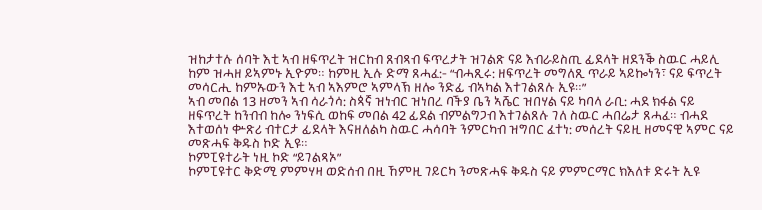ዝከታተሉ ሰባት እቲ ኣብ ዘፍጥረት ዝርከብ ጸብጻብ ፍጥረታት ዝገልጽ ናይ እብራይስጢ ፊደላት ዘደንቕ ስዉር ሓይሊ ከም ዝሓዘ ይኣምኑ ኢዮም። ከምዚ ኢሉ ድማ ጸሓፈ:- “ብሓጺሩ: ዘፍጥረት መግለጺ ጥራይ ኣይኰነን፣ ናይ ፍጥረት መሳርሒ ከምኡውን እቲ ኣብ ኣእምሮ ኣምላኽ ዘሎ ንድፊ ብኣካል እተገልጸሉ ኢዩ።”
ኣብ መበል 13 ዘመን ኣብ ሳራጎሳ: ስጳኛ ዝነብር ዝነበረ ባችያ ቤን ኣሼር ዝበሃል ናይ ካባላ ራቢ: ሓደ ክፋል ናይ ዘፍጥረት ከንብብ ከሎ ንነፍሲ ወከፍ መበል 42 ፊደል ብምልግጋብ እተገልጸሉ ገለ ስዉር ሓበሬታ ጸሓፈ። ብሓደ እተወሰነ ቍጽሪ ብተርታ ፊደላት እናዘለልካ ስዉር ሓሳባት ንምርካብ ዝግበር ፈተነ: መሰረት ናይዚ ዘመናዊ ኣምር ናይ መጽሓፍ ቅዱስ ኮድ ኢዩ።
ኮምፒዩተራት ነዚ ኮድ “ይገልጻኦ”
ኮምፒዩተር ቅድሚ ምምሃዛ ወድሰብ በዚ ኸምዚ ገይርካ ንመጽሓፍ ቅዱስ ናይ ምምርማር ክእለቱ ድሩት ኢዩ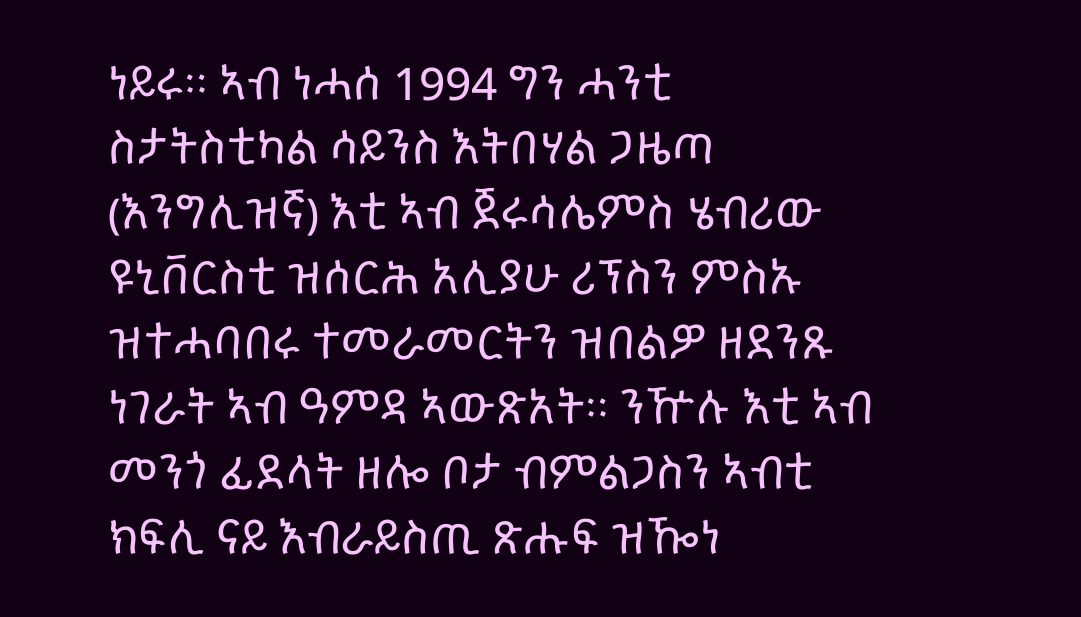ነይሩ። ኣብ ነሓሰ 1994 ግን ሓንቲ ስታትስቲካል ሳይንስ እትበሃል ጋዜጣ (እንግሊዝኛ) እቲ ኣብ ጀሩሳሌምስ ሄብሪው ዩኒቨርስቲ ዝሰርሕ አሊያሁ ሪፕስን ምስኡ ዝተሓባበሩ ተመራመርትን ዝበልዎ ዘደንጹ ነገራት ኣብ ዓምዳ ኣውጽአት። ንዅሉ እቲ ኣብ መንጎ ፊደላት ዘሎ ቦታ ብምልጋስን ኣብቲ ክፍሊ ናይ እብራይስጢ ጽሑፍ ዝዀነ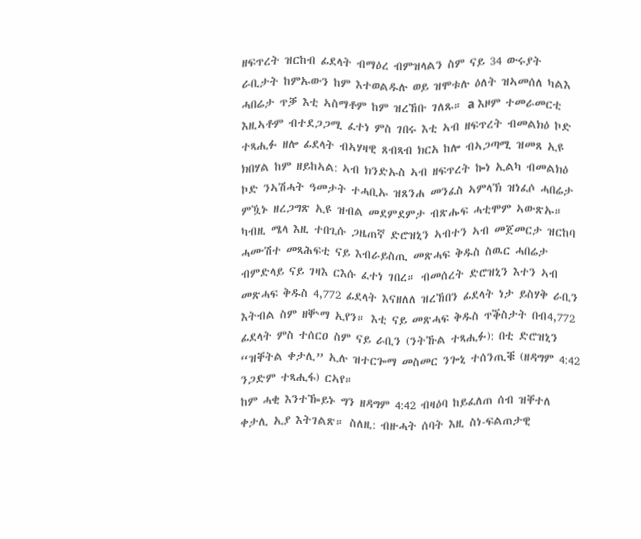ዘፍጥረት ዝርከብ ፊደላት ብማዕረ ብምዝላልን ስም ናይ 34 ውሩያት ራቢታት ከምኡውን ከም እተወልዱሉ ወይ ዝሞቱሉ ዕለት ዝኣመሰለ ካልእ ሓበሬታ ጥቓ እቲ ኣስማቶም ከም ዝረኸቡ ገለጹ። a እዞም ተመራመርቲ እዚኣቶም ብተደጋጋሚ ፈተነ ምስ ገበሩ እቲ ኣብ ዘፍጥረት ብመልክዕ ኮድ ተጻሒፉ ዘሎ ፊደላት ብኣሃዛዊ ጸብጻብ ክርአ ከሎ ብኣጋጣሚ ዝመጸ ኢዩ ክበሃል ከም ዘይከኣል: ኣብ ክንድኡስ ኣብ ዘፍጥረት ኰነ ኢልካ ብመልክዕ ኮድ ንኣሽሓት ዓመታት ተሓቢኡ ዝጸንሐ መንፈስ ኣምላኽ ዝነፈሶ ሓበሬታ ምዃኑ ዘረጋግጽ ኢዩ ዝብል መደምደምታ ብጽሑፍ ሓቲሞም ኣውጽኡ።
ካብዚ ሜላ እዚ ተበጊሱ ጋዜጠኛ ድሮዝኒን ኣብተን ኣብ መጀመርታ ዝርከባ ሓሙሽተ መጻሕፍቲ ናይ እብራይስጢ መጽሓፍ ቅዱስ ስዉር ሓበሬታ ብምድላይ ናይ ገዛእ ርእሱ ፈተነ ገበረ። ብመሰረት ድሮዝኒን እተን ኣብ መጽሓፍ ቅዱስ 4,772 ፊደላት እናዘለለ ዝረኸበን ፊደላት ነታ ይስሃቅ ራቢን እትብል ስም ዘቝማ ኢየን። እቲ ናይ መጽሓፍ ቅዱስ ጥቕስታት በብ4,772 ፊደላት ምስ ተሰርዐ ስም ናይ ራቢን (ንትኹል ተጻሒፉ): በቲ ድሮዝኒን “ዝቐትል ቀታሊ” ኢሉ ዝተርጐማ መስመር ንጐኒ ተሰንጢቑ (ዘዳግም 4:42 ንጋድም ተጻሒፋ) ርኣየ።
ከም ሓቂ እንተዀይኑ ግን ዘዳግም 4:42 ብዛዕባ ከይፈለጠ ሰብ ዝቐተለ ቀታሊ ኢያ እትገልጽ። ስለዚ: ብዙሓት ሰባት እዚ ስነ-ፍልጠታዊ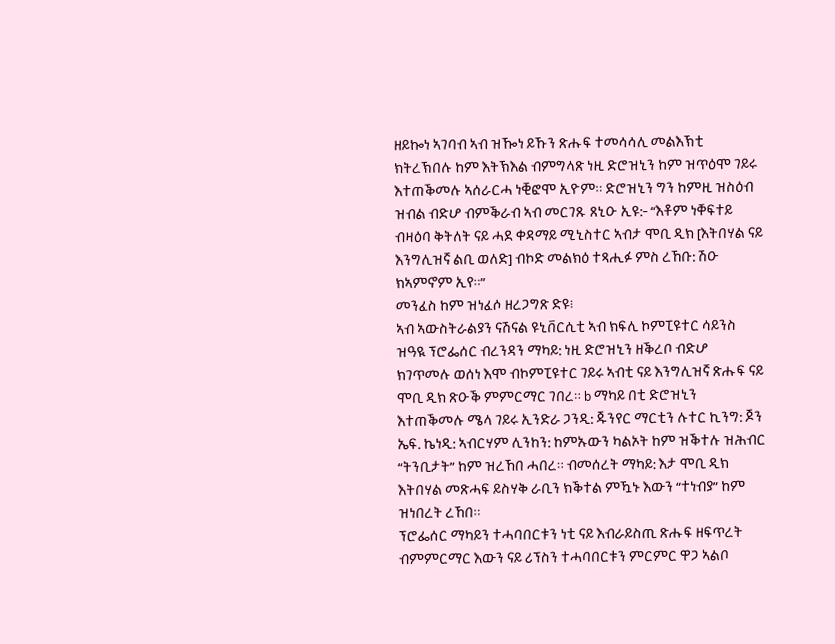ዘይኰነ ኣገባብ ኣብ ዝዀነ ይኹን ጽሑፍ ተመሳሳሊ መልእኽቲ ክትረኽበሉ ከም እትኽእል ብምግላጽ ነዚ ድሮዝኒን ከም ዝጥዕሞ ገይሩ እተጠቕመሉ ኣሰራርሓ ነቒፎሞ ኢዮም። ድሮዝኒን ግን ከምዚ ዝስዕብ ዝብል ብድሆ ብምቕራብ ኣብ መርገጹ ጸኒዑ ኢዩ:- “እቶም ነቐፍተይ ብዛዕባ ቅትለት ናይ ሓደ ቀዳማይ ሚኒስተር ኣብታ ሞቢ ዲክ [እትበሃል ናይ እንግሊዝኛ ልቢ ወለድ] ብኮድ መልክዕ ተጻሒፉ ምስ ረኸቡ: ሽዑ ክኣምኖም ኢየ።”
መንፈስ ከም ዝነፈሶ ዘረጋግጽ ድዩ፧
ኣብ ኣውስትራልያን ናሽናል ዩኒቨርሲቲ ኣብ ክፍሊ ኮምፒዩተር ሳይንስ ዝዓዪ ፕሮፌሰር ብረንዳን ማካይ: ነዚ ድሮዝኒን ዘቕረቦ ብድሆ ክገጥመሉ ወሰነ እሞ ብኮምፒዩተር ገይሩ ኣብቲ ናይ እንግሊዝኛ ጽሑፍ ናይ ሞቢ ዲክ ጽዑቕ ምምርማር ገበረ። b ማካይ በቲ ድሮዝኒን እተጠቕመሉ ሜላ ገይሩ ኢንድራ ጋንዲ: ጁንየር ማርቲን ሉተር ኪንግ: ጆን ኤፍ. ኬነዲ: ኣብርሃም ሊንከን: ከምኡውን ካልኦት ከም ዝቕተሉ ዝሕብር “ትንቢታት” ከም ዝረኸበ ሓበረ። ብመሰረት ማካይ: እታ ሞቢ ዲክ እትበሃል መጽሓፍ ይስሃቅ ራቢን ክቕተል ምዃኑ እውን “ተነብያ” ከም ዝነበረት ረኸበ።
ፕሮፌሰር ማካይን ተሓባበርቱን ነቲ ናይ እብራይስጢ ጽሑፍ ዘፍጥረት ብምምርማር እውን ናይ ሪፕስን ተሓባበርቱን ምርምር ዋጋ ኣልቦ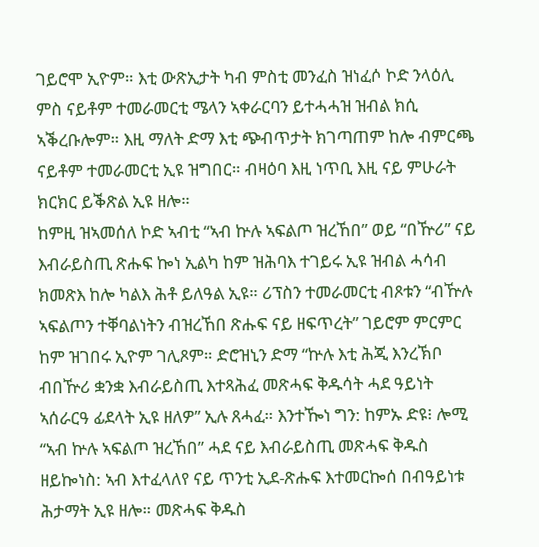ገይሮሞ ኢዮም። እቲ ውጽኢታት ካብ ምስቲ መንፈስ ዝነፈሶ ኮድ ንላዕሊ ምስ ናይቶም ተመራመርቲ ሜላን ኣቀራርባን ይተሓሓዝ ዝብል ክሲ ኣቕረቡሎም። እዚ ማለት ድማ እቲ ጭብጥታት ክገጣጠም ከሎ ብምርጫ ናይቶም ተመራመርቲ ኢዩ ዝግበር። ብዛዕባ እዚ ነጥቢ እዚ ናይ ምሁራት ክርክር ይቕጽል ኢዩ ዘሎ።
ከምዚ ዝኣመሰለ ኮድ ኣብቲ “ኣብ ኵሉ ኣፍልጦ ዝረኸበ” ወይ “በዅሪ” ናይ እብራይስጢ ጽሑፍ ኰነ ኢልካ ከም ዝሕባእ ተገይሩ ኢዩ ዝብል ሓሳብ ክመጽእ ከሎ ካልእ ሕቶ ይለዓል ኢዩ። ሪፕስን ተመራመርቲ ብጾቱን “ብዅሉ ኣፍልጦን ተቐባልነትን ብዝረኸበ ጽሑፍ ናይ ዘፍጥረት” ገይሮም ምርምር ከም ዝገበሩ ኢዮም ገሊጾም። ድሮዝኒን ድማ “ኵሉ እቲ ሕጂ እንረኽቦ ብበዅሪ ቋንቋ እብራይስጢ እተጻሕፈ መጽሓፍ ቅዱሳት ሓደ ዓይነት ኣሰራርዓ ፊደላት ኢዩ ዘለዎ” ኢሉ ጸሓፈ። እንተዀነ ግን: ከምኡ ድዩ፧ ሎሚ “ኣብ ኵሉ ኣፍልጦ ዝረኸበ” ሓደ ናይ እብራይስጢ መጽሓፍ ቅዱስ ዘይኰነስ: ኣብ እተፈላለየ ናይ ጥንቲ ኢደ-ጽሑፍ እተመርኰሰ በብዓይነቱ ሕታማት ኢዩ ዘሎ። መጽሓፍ ቅዱስ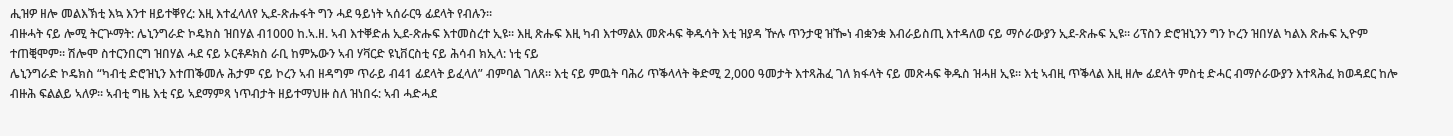ሒዝዎ ዘሎ መልእኽቲ እኳ እንተ ዘይተቐየረ: እዚ እተፈላለየ ኢደ-ጽሑፋት ግን ሓደ ዓይነት ኣሰራርዓ ፊደላት የብሉን።
ብዙሓት ናይ ሎሚ ትርጕማት: ሌኒንግራድ ኮዴክስ ዝበሃል ብ1000 ከ.ኣ.ዘ. ኣብ እተቐድሐ ኢደ-ጽሑፍ እተመስረተ ኢዩ። እዚ ጽሑፍ እዚ ካብ እተማልአ መጽሓፍ ቅዱሳት እቲ ዝያዳ ዅሉ ጥንታዊ ዝዀነ ብቋንቋ እብራይስጢ እተዳለወ ናይ ማሶራውያን ኢደ-ጽሑፍ ኢዩ። ሪፕስን ድሮዝኒንን ግን ኮረን ዝበሃል ካልእ ጽሑፍ ኢዮም ተጠቒሞም። ሽሎሞ ስተርንበርግ ዝበሃል ሓደ ናይ ኦርቶዶክስ ራቢ ከምኡውን ኣብ ሃቫርድ ዩኒቨርስቲ ናይ ሕሳብ ክኢላ: ነቲ ናይ
ሌኒንግራድ ኮዴክስ “ካብቲ ድሮዝኒን እተጠቕመሉ ሕታም ናይ ኮረን ኣብ ዘዳግም ጥራይ ብ41 ፊደላት ይፈላለ” ብምባል ገለጸ። እቲ ናይ ምዉት ባሕሪ ጥቕላላት ቅድሚ 2,000 ዓመታት እተጻሕፈ ገለ ክፋላት ናይ መጽሓፍ ቅዱስ ዝሓዘ ኢዩ። እቲ ኣብዚ ጥቕላል እዚ ዘሎ ፊደላት ምስቲ ድሓር ብማሶራውያን እተጻሕፈ ክወዳደር ከሎ ብዙሕ ፍልልይ ኣለዎ። ኣብቲ ግዜ እቲ ናይ ኣደማምጻ ነጥብታት ዘይተማህዙ ስለ ዝነበሩ: ኣብ ሓድሓደ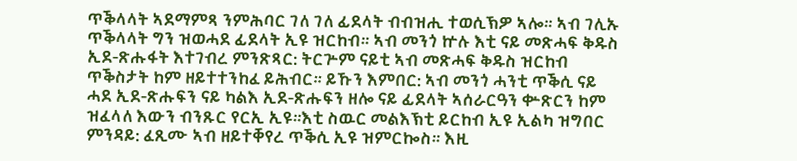ጥቕላላት ኣደማምጻ ንምሕባር ገለ ገለ ፊደላት ብብዝሒ ተወሲኽዎ ኣሎ። ኣብ ገሊኡ ጥቕላላት ግን ዝወሓደ ፊደላት ኢዩ ዝርከብ። ኣብ መንጎ ኵሉ እቲ ናይ መጽሓፍ ቅዱስ ኢደ-ጽሑፋት እተገብረ ምንጽጻር: ትርጕም ናይቲ ኣብ መጽሓፍ ቅዱስ ዝርከብ ጥቕስታት ከም ዘይተተንከፈ ይሕብር። ይኹን እምበር: ኣብ መንጎ ሓንቲ ጥቕሲ ናይ ሓደ ኢደ-ጽሑፍን ናይ ካልእ ኢደ-ጽሑፍን ዘሎ ናይ ፊደላት ኣሰራርዓን ቍጽርን ከም ዝፈላለ እውን ብንጹር የርኢ ኢዩ።እቲ ስዉር መልእኽቲ ይርከብ ኢዩ ኢልካ ዝግበር ምንዳይ: ፈጺሙ ኣብ ዘይተቐየረ ጥቕሲ ኢዩ ዝምርኰስ። እዚ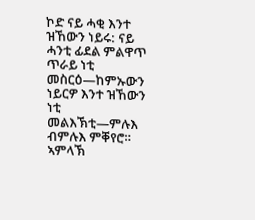ኮድ ናይ ሓቂ እንተ ዝኸውን ነይሩ: ናይ ሓንቲ ፊደል ምልዋጥ ጥራይ ነቲ መስርዕ—ከምኡውን ነይርዎ እንተ ዝኸውን ነቲ መልእኽቲ—ምሉእ ብምሉእ ምቐየሮ። ኣምላኽ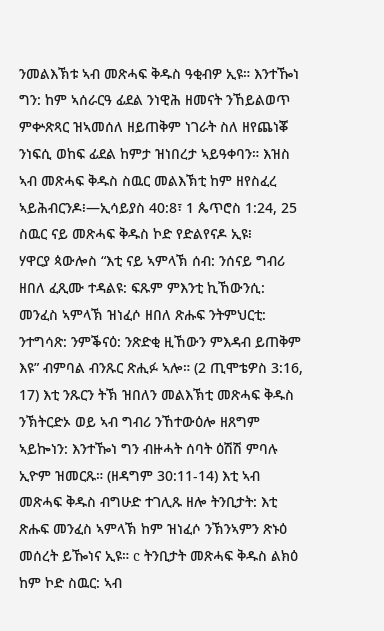ንመልእኽቱ ኣብ መጽሓፍ ቅዱስ ዓቂብዎ ኢዩ። እንተዀነ ግን: ከም ኣሰራርዓ ፊደል ንነዊሕ ዘመናት ንኸይልወጥ ምቍጽጻር ዝኣመሰለ ዘይጠቅም ነገራት ስለ ዘየጨነቖ ንነፍሲ ወከፍ ፊደል ከምታ ዝነበረታ ኣይዓቀባን። እዝስ ኣብ መጽሓፍ ቅዱስ ስዉር መልእኽቲ ከም ዘየስፈረ ኣይሕብርንዶ፧—ኢሳይያስ 40:8፣ 1 ጴጥሮስ 1:24, 25
ስዉር ናይ መጽሓፍ ቅዱስ ኮድ የድልየናዶ ኢዩ፧
ሃዋርያ ጳውሎስ “እቲ ናይ ኣምላኽ ሰብ: ንሰናይ ግብሪ ዘበለ ፈጺሙ ተዳልዩ: ፍጹም ምእንቲ ኪኸውንሲ: መንፈስ ኣምላኽ ዝነፈሶ ዘበለ ጽሑፍ ንትምህርቲ: ንተግሳጽ: ንምቕናዕ: ንጽድቂ ዚኸውን ምእዳብ ይጠቅም እዩ” ብምባል ብንጹር ጽሒፉ ኣሎ። (2 ጢሞቴዎስ 3:16, 17) እቲ ንጹርን ትኽ ዝበለን መልእኽቲ መጽሓፍ ቅዱስ ንኽትርድኦ ወይ ኣብ ግብሪ ንኸተውዕሎ ዘጸግም ኣይኰነን: እንተዀነ ግን ብዙሓት ሰባት ዕሽሽ ምባሉ ኢዮም ዝመርጹ። (ዘዳግም 30:11-14) እቲ ኣብ መጽሓፍ ቅዱስ ብግሁድ ተገሊጹ ዘሎ ትንቢታት: እቲ ጽሑፍ መንፈስ ኣምላኽ ከም ዝነፈሶ ንኽንኣምን ጽኑዕ መሰረት ይዀነና ኢዩ። c ትንቢታት መጽሓፍ ቅዱስ ልክዕ ከም ኮድ ስዉር: ኣብ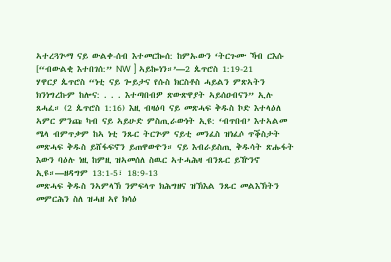ኣተረጓጕማ ናይ ውልቀ-ሰብ እተመርኰሰ: ከምኡውን ‘ትርጉሙ ኻብ ርእሱ [“ብውልቂ እተበገሰ:” NW ] ኣይኰነን።’—2 ጴጥሮስ 1:19-21
ሃዋርያ ጴጥሮስ “ነቲ ናይ ጐይታና የሱስ ክርስቶስ ሓይልን ምጽኣትን ክንነግረኩም ከሎና: . . . እተጣበብዎ ጽውጽዋያት ኣይሰዐብናን” ኢሉ ጸሓፈ። (2 ጴጥሮስ 1:16) እዚ ብዛዕባ ናይ መጽሓፍ ቅዱስ ኮድ እተላዕለ ኣምር ምንጩ ካብ ናይ ኣይሁድ ምስጢራውነት ኢዩ: ‘ብጥበብ’ እተኣልመ ሜላ ብምጥቃም ከኣ ነቲ ንጹር ትርጕም ናይቲ መንፈስ ዝነፈሶ ጥቕስታት መጽሓፍ ቅዱስ ይሸፋፍኖን ይጠዋውዮን። ናይ እብራይስጢ ቅዱሳት ጽሑፋት እውን ባዕሉ ነዚ ከምዚ ዝኣመሰለ ስዉር ኣተሓሕዛ ብንጹር ይዅንኖ ኢዩ።—ዘዳግም 13:1-5፣ 18:9-13
መጽሓፍ ቅዱስ ንኣምላኽ ንምፍላጥ ክሕግዘና ዝኽእል ንጹር መልእኽትን መምርሕን ስለ ዝሓዘ ኣየ ክሳዕ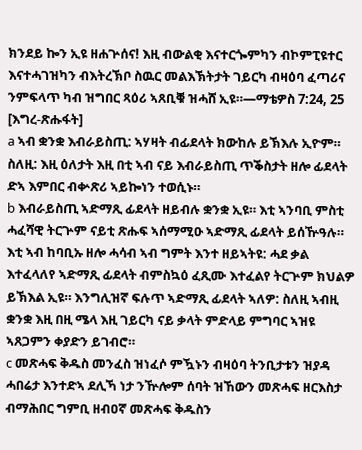ክንደይ ኰን ኢዩ ዘሐጕሰና! እዚ ብውልቂ እናተርጐምካን ብኮምፒዩተር እናተሓገዝካን ብእትረኽቦ ስዉር መልእኽትታት ገይርካ ብዛዕባ ፈጣሪና ንምፍላጥ ካብ ዝግበር ጻዕሪ ኣጸቢቑ ዝሓሸ ኢዩ።—ማቴዎስ 7:24, 25
[እግረ-ጽሑፋት]
a ኣብ ቋንቋ እብራይስጢ: ኣሃዛት ብፊደላት ክውከሉ ይኽእሉ ኢዮም። ስለዚ: እዚ ዕለታት እዚ በቲ ኣብ ናይ እብራይስጢ ጥቕስታት ዘሎ ፊደላት ድኣ እምበር ብቍጽሪ ኣይኰነን ተወሲኑ።
b እብራይስጢ ኣድማጺ ፊደላት ዘይብሉ ቋንቋ ኢዩ። እቲ ኣንባቢ ምስቲ ሓፈሻዊ ትርጕም ናይቲ ጽሑፍ ኣሰማሚዑ ኣድማጺ ፊደላት ይሰዅዓሉ። እቲ ኣብ ከባቢኡ ዘሎ ሓሳብ ኣብ ግምት እንተ ዘይኣትዩ: ሓደ ቃል እተፈላለየ ኣድማጺ ፊደላት ብምስኳዕ ፈጺሙ እተፈልየ ትርጕም ክህልዎ ይኽእል ኢዩ። እንግሊዝኛ ፍሉጥ ኣድማጺ ፊደላት ኣለዎ: ስለዚ ኣብዚ ቋንቋ እዚ በዚ ሜላ እዚ ገይርካ ናይ ቃላት ምድላይ ምግባር ኣዝዩ ኣጸጋምን ቀያድን ይገብሮ።
c መጽሓፍ ቅዱስ መንፈስ ዝነፈሶ ምዃኑን ብዛዕባ ትንቢታቱን ዝያዳ ሓበሬታ እንተድኣ ደሊኻ ነታ ንዅሎም ሰባት ዝኸውን መጽሓፍ ዘርእስታ ብማሕበር ግምቢ ዘብዐኛ መጽሓፍ ቅዱስን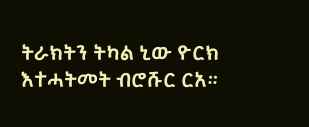ትራክትን ትካል ኒው ዮርክ እተሓትመት ብሮሹር ርአ።